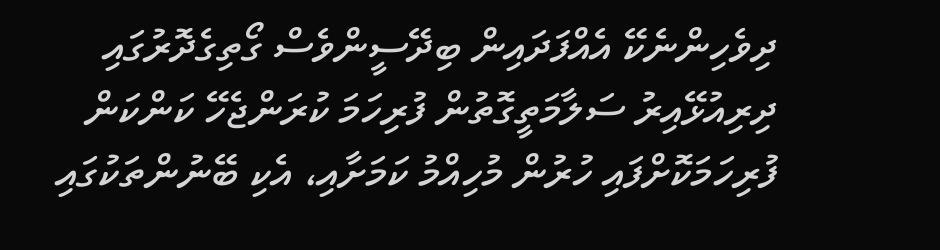ދިވެހިންނެކޭ އެއްފަދައިން ބިދޭސީންވެސް ގޯތިގެދޮރުގައި ދިރިއުޅޭއިރު ސަލާމަތީގޮތުން ފުރިހަމަ ކުރަންޖެހޭ ކަންކަން ފުރިހަމަކޮށްފައި ހުރުން މުހިއްމު ކަމަށާއި، އެކި ބޭނުންތަކުގައި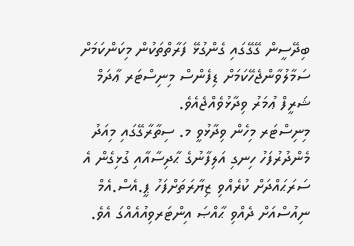ބިދޭސީން ގޭގޭގައި ގެންގުޅޭ ފަރާތްތަކުން މިކަންކަމަށް ސަމާލުވާންޖެހޭކަމަށް ޑިފެންސް މިނިސްޓަރ ޢާދަމް ޝަރީފް ޢުމަރު ވިދާޅުވެއްޖެއެވެ.
މިނިސްޓަރ މިހެން ވިދާޅުވީ މ. ސިތާރާގޭގައި މިއަދު މެންދުރުފަހު ހިނގި އަލިފާނުގެ ޙާދިސާއާއި ގުޅިގެން އެ ސަރަޙައްދަށް ކުރެއްވި ޒިޔާރަތަށްފަހު ޕީ.އެސް.އެމް ނިއުސްއަށް ދެއްވި ޙާއްޞަ އިންޓަރވިއުއެއްގަ އެވެ.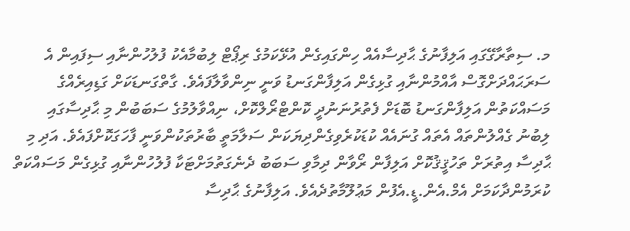މ. ސިތާރާގޭގައި އަލިފާނުގެ ޙާދިސާއެއް ހިންގައިގެން އުޅޭކަމުގެ ރިޕޯޓް ލިބުމާއެކު ފުލުހުންނާއި ސިފައިން އެ ސަރަޙައްދަށްގޮސް އާއްމުންނާއި ގުޅިގެން އަލިފާންގަނޑު ވަނީ ނިންވާލާފައެވެ. ގާތްގަނޑަކަށް ގަޑިއިރެއްގެ މަސައްކަތުން އަލިފާންގަނޑު ބޮޑަށް ފެތުރުނަނުދީ ކޮންޓްރޯލްކޮށް، ނިއްވާލުމުގެ ސަބަބުން މި ޙާދިސާގައި ލިބުނު ގެއްލުންތައް އެތައް ގުނައެއް ކުޑަކުރެވިގެންދިޔަކަން ސަލާމަތީ ބާރުތަކުންވަނީ ފާހަގަކޮށްފައެވެ. އަދި މި ޙާދިސާ އިތުރަށް ތަހުޤީޤުކޮށް އަލިފާން ރޯވާން ދިމާވި ސަބަބު ދެނެގަތުމަށްޓަކާ ފުލުހުންނާއި ގުޅިގެން މަސައްކަތް ކުރަމުންދާކަމަށް އެމް.އެން.ޑީ.އެފުން މަޢުލޫމާތުދެއެވެ. އަލިފާނުގެ ޙާދިސާ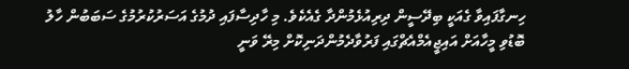ހިނގާފައިވާ ގެއަކީ ބިދޭސީން ދިރިއުޅެމުންދާ ގެއެކެވެ. މި ހާދިސާފައި ދުމުގެ އަސަރުކުރުމުގެ ސަބަބުން ހާލު ބޮޑުވި މީހާއަށް އައިޖީއެމްއެޗްގައި ފަރުވާދެމުންދަނިކޮށް މިރޭ ވަނީ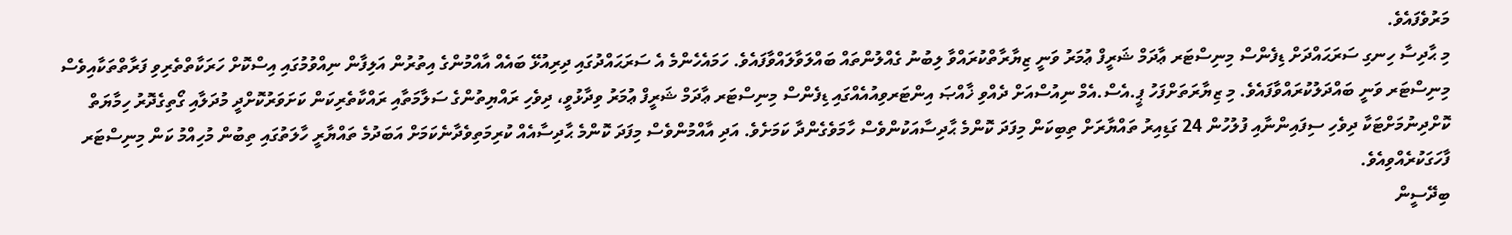މަރުވެފައެވެ.
މި ޙާދިސާ ހިނގި ސަރަޙައްދަށް ޑިފެންސް މިނިސްޓަރ ޢާދަމް ޝަރީފް ޢުމަރު ވަނީ ޒިޔާރާތްކުރައްވާ ލިބުނު ގެއްލުންތައް ބައްލަވާލައްވާފައެވެ. ހަމައެހެންމެ އެ ސަރަޙައްދުގައި ދިރިއުޅޭ ބައެއް އާއްމުންގެ އިތުރުން އަލިފާން ނިއްވުމުގައި އިސްކޮށް ހަރަކާތްތެރިވި ފަރާތްތަކާއިވެސް މިނިސްޓަރ ވަނީ ބައްދަލުކުރައްވާފައެވެ. މި ޒިޔާރަތަށްފަހު ޕީ.އެސް.އެމް ނިއުސްއަށް ދެއްވި ޚާއްޞަ އިންޓަރވިއުއެއްގައި ޑިފެންސް މިނިސްޓަރ ޢާދަމް ޝަރީފް ޢުމަރު ވިދާޅުވީ، ދިވެހި ރައްޔިތުންގެ ސަލާމަތާއި ރައްކާތެރިކަން ކަށަވަރުކޮށްދީ މުދަލާއި ގޯތިގެދޮރު ހިމާޔަތް ކޮށްދިނުމަށްޓަކާ ދިވެހި ސިފައިންނާއި ފުލުހުން 24 ގަޑިއިރު ތައްޔާރަށް ތިބިކަން މިފަދަ ކޮންމެ ޙާދިސާއަކުންވެސް ހާމަވެގެންދާ ކަމަށެވެ. އަދި އާއްމުންވެސް މިފަދަ ކޮންމެ ޙާދިސާއެއް ކުރިމަތިވެދާނެކަމަށް އަބަދުމެ ތައްޔާރީ ހާލަތުގައި ތިބުން މުހިއްމު ކަން މިނިސްޓަރ ފާހަގަކުރެއްވިއެވެ.
ބިދޭސީން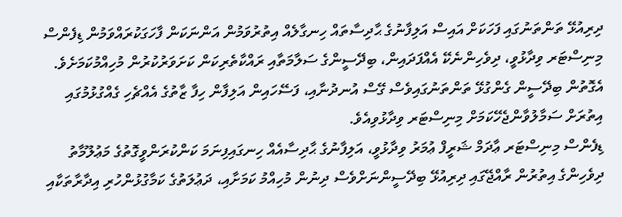ދިރިއުޅޭ ތަންތަނުގައި ފަހަކަށް އައިސް އަލިފާނުގެ ޙާދިސާތައް ހިނގާލެއް އިތުރުވަމުން އަންނަކަން ފާހަގަކުރައްވަމުން ޑިފެންސް މިނިސްޓަރ ވިދާޅުވީ، ދިވެހިންނެކޭ އެއްފަދައިން، ބިދޭސީންގެ ސަލާމަތާއި ރައްކާތެރިކަން ކަށަވަރުކުރުން މުހިއްމުކަމަށެވެ. އެގޮތުން ބިދޭސީން ގެންގުޅޭ ތަންތަނުގައިވެސް ގޭސް އުނދުނާއި، ފަސޭހައިން އަލިފާން ހިފާ ޒާތުގެ އެއްޗެހި ގެއްގުޅުމުގައި އިތުރަށް ސަމާލުވާންޖެހޭކަމަށް މިނިސްޓަރ ވިދާޅުވިއެވެ.
ޑިފެންސް މިނިސްޓަރ ޢާދަމް ޝަރީފް ޢުމަރު ވިދާޅުވީ، އަލިފާނުގެ ޙާދިސާއެއް ހިނގައިފިނަމަ ކަންކުރަންވީގޮތުގެ މަޢުލޫމާތު ދިވެހިންގެ އިތުރުން ރާއްޖޭގައި ދިރިއުޅޭ ބިދޭސީންނަށްވެސް ދިނުން މުހިއްމު ކަމަށާއި، ދަޢުލަތުގެ ކަމާގުޅުންހުރި އިދާރާތަކާއި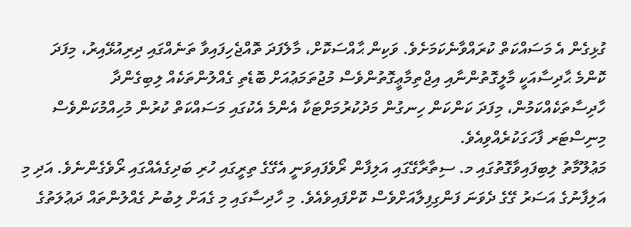ގުޅިގެން އެ މަސައްކަތް ކުރައްވާނެކަމަށެވެ. ވަކިން ޙާއްސަކޮށް، މާލެފަދަ ތޮއްޖެހިފައިވާ ތަނެއްގައި ދިރިއުޅޭއިރު، މިފަދަ ކޮންމެ ޙާދިސާއަކީ މާލީގޮތުންނާއި އިޖްތިމާޢީގޮތުންވެސް މުޖުތަމަޢުއަށް ބޮޑެތި ގެއްލުންތަކެއް ލިބިގެންދާ ހާދިސާތަކެއްކަމުން، މިފަދަ ކަންކަން ހިނގުން މަދުކުރުމަށްޓަކާ އެންމެ އެކުގައި މަސައްކަތް ކުރުން މުހިއްމުކަންވެސް މިނިސްޓަރ ފާހަގަކުރެއްވިއެވެ.
މަޢުލޫމާތު ލިބިފައިވާގޮތުގައި މ. ސިތާރާގޭގައި އަލިފާން ރޯވެފައިވަނީ އެގޭގެ ތިރީގައި ހުރި ބަދިގެއެއްގައި ރޯވެގެންނެވެ. އަދި މި އަލިފާނުގެ އަސަރު ގޭގެ ދެވަނަ ފަންގިފިލާއަށްވެސް ކޮށްފައިވެއެވެ. މި ހާދިސާގައި މި ގެއަށް ލިބުނު ގެއްލުންތައް ދަޢުލަތުގެ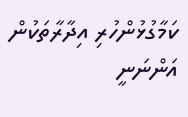ކަމާގުޅުންހުރި އިދާރާތަކުން އަންނަނީ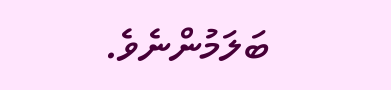ބަލަމުންނެވެ.